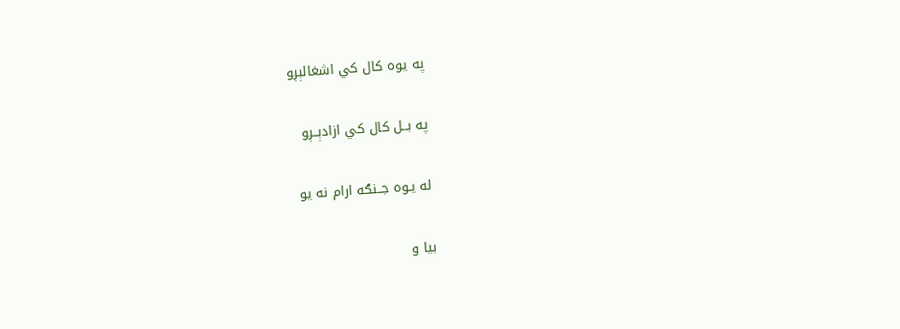په يوه کال کي اشغالېږو

په بــل کال کي ازادېــږو

له يـوه جــنګه ارام نه يو

بيا و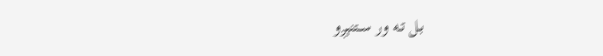بـل تـه ور ســتنېږو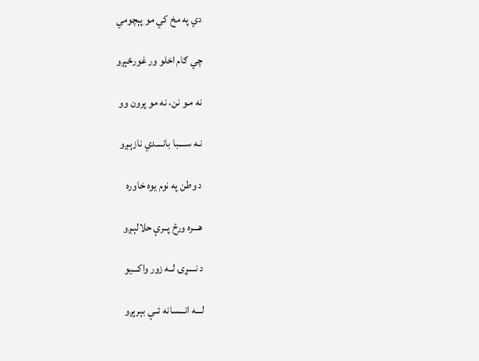دي په مخ کي مو پېچومي

چي ګام اخلو ور غورځېږو

نه مـو نن، نه مو پرون وو

نـه ســــبا بانــــدي نازېـږو

د وطن په نوم يوه خاوره

هـــره ورځ پــرې حلالېـږو

د نــــړۍ لــه زور واکـــيو

ل‍ـــه انـــسانه ئــې بېرېږو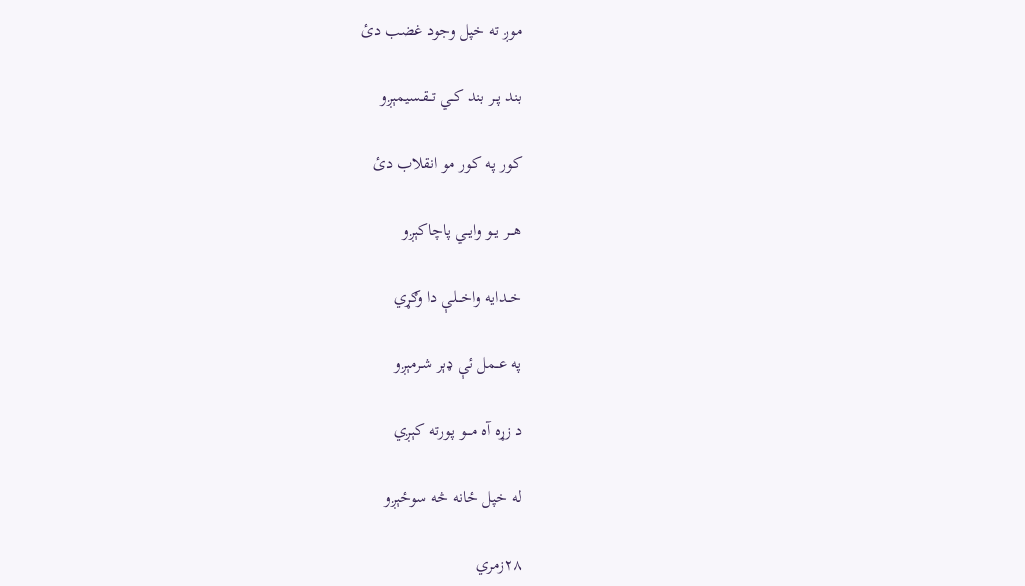موږ ته خپل وجود غضب دئ

بند پــر بند کــي تــقـسیمېږو

کور په کور مو انقلاب دئ

هـــر يــو وايــي پاچاکېږو

خــدايه واخـــلې دا وګړي

په عــمل ئې ډېر شـرمېږو

د زړه آه مـــو پـورته کېږي

له خپل ځانه څه سوځېږو

۲۸زمري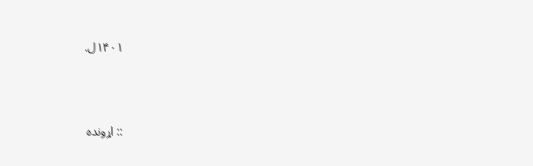۱۴۰۱ل.



:: اړونده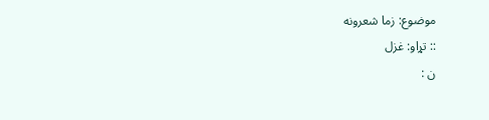موضوع: زما شعرونه
:: تړاو: غزل
ن :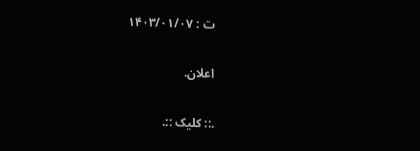ت : ۱۴۰۳/۰۱/۰۷

اعلان.

.:: کلیک ::.